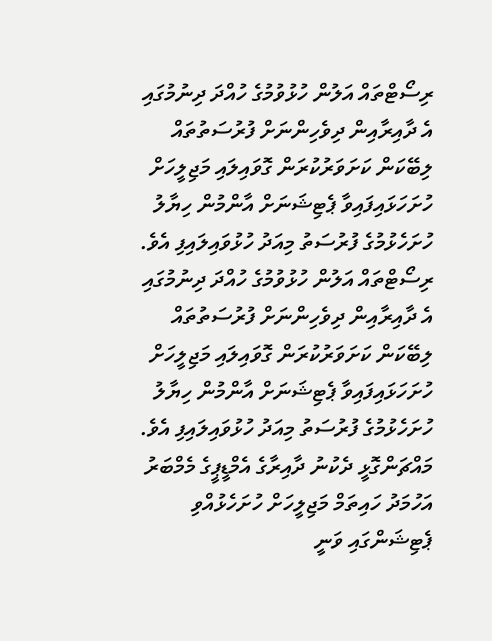ރިސޯޓްތައް އަލުން ހުޅުވުމުގެ ހުއްދަ ދިނުމުގައި އެ ދާއިރާއިން ދިވެހިންނަށް ފުރުސަތުތައް ލިބޭކަން ކަށަވަރުކުރަން ގޮވައިލައި މަޖިލީހަށް ހުށަހަޅައިފައިވާ ޕެޓިޝަނަށް އާންމުން ހިޔާލު ހުށަހެޅުމުގެ ފުރުސަތު މިއަދު ހުޅުވައިލައިފި އެވެ.
ރިސޯޓްތައް އަލުން ހުޅުވުމުގެ ހުއްދަ ދިނުމުގައި އެ ދާއިރާއިން ދިވެހިންނަށް ފުރުސަތުތައް ލިބޭކަން ކަށަވަރުކުރަން ގޮވައިލައި މަޖިލީހަށް ހުށަހަޅައިފައިވާ ޕެޓިޝަނަށް އާންމުން ހިޔާލު ހުށަހެޅުމުގެ ފުރުސަތު މިއަދު ހުޅުވައިލައިފި އެވެ.
މައްޗަންގޮޅީ ދެކުނު ދާއިރާގެ އެމްޑީޕީގެ މެމްބަރު އަހުމަދު ހައިތަމް މަޖިލީހަށް ހުށަހެޅުއްވި ޕެޓިޝަންގައި ވަނީ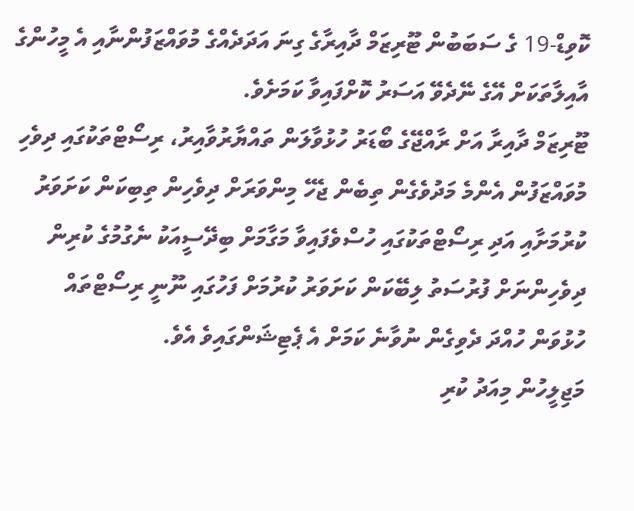ކޮވިޑް-19 ގެ ސަބަބުން ޓޫރިޒަމް ދާއިރާގެ ގިނަ އަދަދެއްގެ މުވައްޒަފުންނާއި އެ މީހުންގެ އާއިލާތަކަށް އޭގެ ނޭދެވޭ އަސަރު ކޮށްފައިވާ ކަމަށެވެ.
ޓޫރިޒަމް ދާއިރާ އަށް ރާއްޖޭގެ ބޯޑަރު ހުޅުވާލަން ތައްޔާރުވާއިރު، ރިސޯޓްތަކުގައި ދިވެހި މުވައްޒަފުން އެންމެ މަދުވެގެން ތިބެން ޖެހޭ މިންވަރަށް ދިވެހިން ތިބިކަން ކަށަވަރު ކުރުމަށާއި އަދި ރިސޯޓްތަކުގައި ހުސްވެފައިވާ މަގާމަށް ބިދޭސީއަކު ނެގުމުގެ ކުރިން ދިވެހިންނަށް ފުރުސަތު ލިބޭކަން ކަށަވަރު ކުރުމަށް ފަހުގައި ނޫނީ ރިސޯޓްތައް ހުޅުވަން ހުއްދަ ދެވިގެން ނުވާނެ ކަމަށް އެ ޕެޓިޝަންގައިވެ އެވެ.
މަޖިލީހުން މިއަދު ކުރި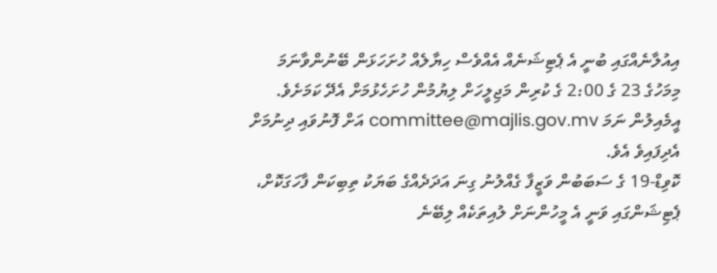އިއުލާނެއްގައި ބުނީ އެ ޕެޓިޝަނެއް އެއްވެސް ހިޔާލެއް ހުށަހަޅަން ބޭނުންވާނަމަ މިމަހުގެ 23 ގެ 2:00 ގެ ކުރިން މަޖިލީހަށް ލިޔުމުން ހުށަހެޅުމަށް އެދޭ ކަމަށެވެ. އީމެއިލުން ނަމަ committee@majlis.gov.mv އަށް ފޮނުވައި ދިނުމަށް އެދިފައިވެ އެވެ.
ކޮވިޑް-19 ގެ ސަބަބުން ވަޒީފާ ގެއްލުނު ގިނަ އަދަދެއްގެ ބަޔަކު ތިބިކަން ފާހަގަކޮށް، ޕެޓިޝަންގައި ވަނީ އެ މީހުންނަށް ލުއިތަކެއް ލިބޭނެ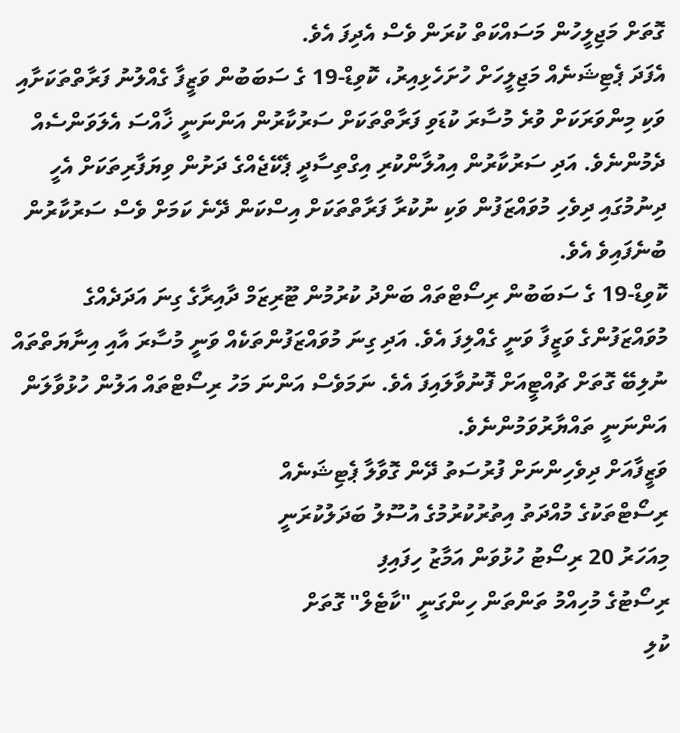ގޮތަށް މަޖިލީހުން މަސައްކަތް ކުރަން ވެސް އެދިފަ އެވެ.
އެފަދަ ޕެޓިޝަނެއް މަޖިލީހަށް ހުށަހެޅިއިރު، ކޮވިޑް-19 ގެ ސަބަބުން ވަޒީފާ ގެއްލުނު ފަރާތްތަކަށާއި ވަކި މިންވަރަކަށް ވުރެ މުސާރަ ކުޑަވި ފަރާތްތަކަށް ސަރުކާރުން އަންނަނީ ޚާއްސަ އެލަވަންސެއް ދެމުންނެވެ. އަދި ސަރުކާރުން އިއުލާންކުރި އިގްތިސާދީ ޕެކޭޖެއްގެ ދަށުން ވިޔަފާރިތަކަށް އެހީ ދިނުމުގައި ދިވެހި މުވައްޒަފުން ވަކި ނުކުރާ ފަރާތްތަކަށް އިސްކަން ދޭނެ ކަމަށް ވެސް ސަރުކާރުން ބުނެފައިވެ އެވެ.
ކޮވިޑް-19 ގެ ސަބަބުން ރިސޯޓްތައް ބަންދު ކުރުމުން ޓޫރިޒަމް ދާއިރާގެ ގިނަ އަދަދެއްގެ މުވައްޒަފުންގެ ވަޒީފާ ވަނީ ގެއްލިފަ އެވެ. އަދި ގިނަ މުވައްޒަފުންތަކެއް ވަނީ މުސާރަ އާއި އިނާޔަތްތައް ނުލިބޭ ގޮތަށް ޗުއްޓީއަށް ފޮނުވާލައިފަ އެވެ. ނަމަވެސް އަންނަ މަހު ރިސޯޓްތައް އަލުން ހުޅުވާލަން އަންނަނީ ތައްޔާރުވަމުންނެވެ.
ވަޒީފާއަށް ދިވެހިންނަށް ފުރުސަތު ދޭން ގޮވާލާ ޕެޓިޝަނެއް
ރިސޯޓްތަކުގެ މުއްދަތު އިތުރުކުރުމުގެ އުސޫލު ބަދަލުކުރަނީ
މިއަހަރު 20 ރިސޯޓު ހުޅުވަން އަމާޒު ހިފައިފި
ރިސޯޓުގެ މުހިއްމު ތަންތަން ހިންގަނީ "ކާޓެލް" ގޮތަށް
ކުލި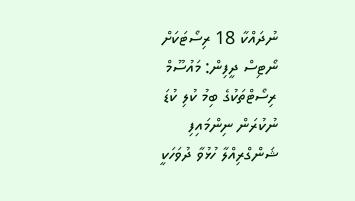ނުދައްކާ 18 ރިސޯޓަކަށް ނޯޓިސް ދީފިން: މައުސޫމް
ރިސޯޓްތަކުގެ ބިމު ކުލި ކުޑަ ނުކުރަން ނިންމައިފި
ޝަންގްރިއްލާ ހުޅުވާ ދުވަހަކީ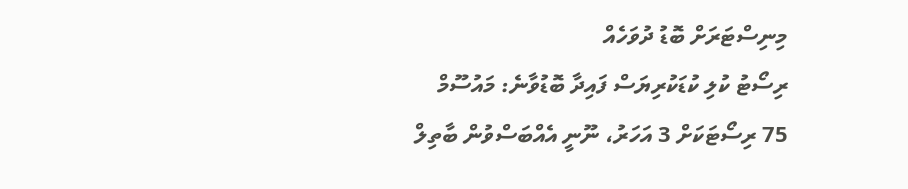މިނިސްޓަރަށް ބޮޑު ދުވަހެއް
ރިސޯޓު ކުލި ކުޑަކުރިޔަސް ފައިދާ ބޮޑުވާނެ: މައުސޫމް
75 ރިސޯޓަކަށް 3 އަހަރު، ނޫނީ އެއްބަސްވުން ބާތިލް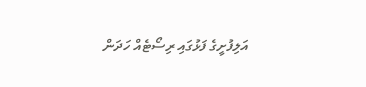އަލިފުށީގެ ފަޅުގައި ރިސޯޓެއް ހަދަން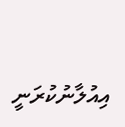އިއުލާނުކުރަނީ